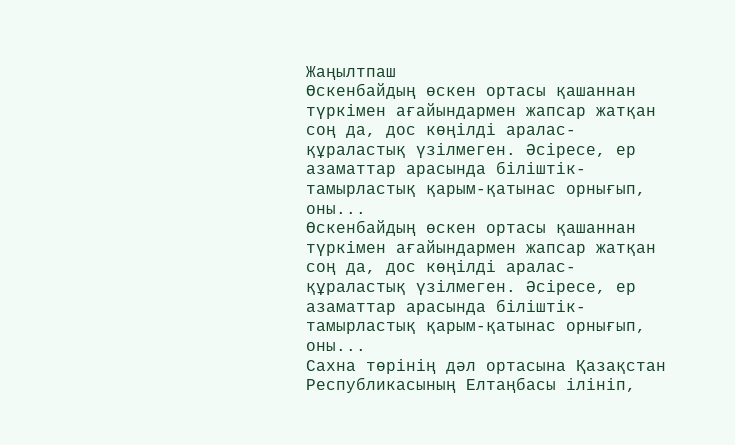Жаңылтпаш
Өскенбайдың өскен ортасы қашаннан түркімен ағайындармен жапсар жатқан соң да, дос көңілді аралас-құраластық үзілмеген. Әсіресе, ер азаматтар арасында біліштік-тамырластық қарым-қатынас орнығып, оны...
Өскенбайдың өскен ортасы қашаннан түркімен ағайындармен жапсар жатқан соң да, дос көңілді аралас-құраластық үзілмеген. Әсіресе, ер азаматтар арасында біліштік-тамырластық қарым-қатынас орнығып, оны...
Сахна төрінің дәл ортасына Қазақстан Республикасының Елтаңбасы ілініп,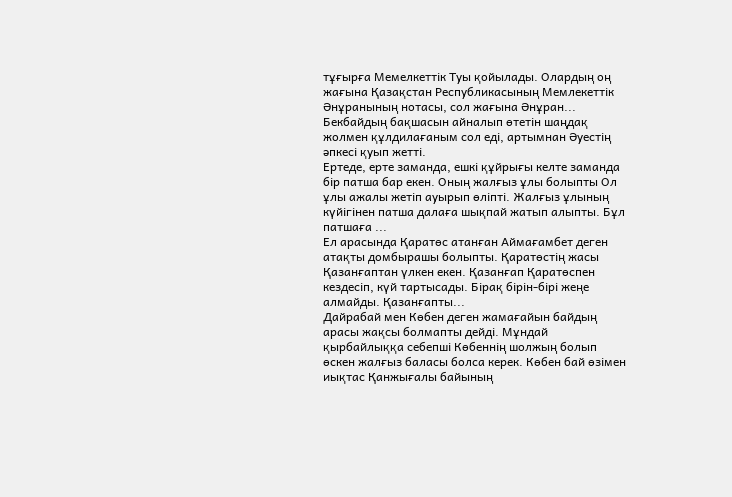тұғырға Мемелкеттік Туы қойылады. Олардың оң жағына Қазақстан Республикасының Мемлекеттік Әнұранының нотасы, сол жағына Әнұран...
Бекбайдың бақшасын айналып өтетін шаңдақ жолмен құлдилағаным сол еді, артымнан Әуестің әпкесі қуып жетті.
Ертеде, ерте заманда, ешкі құйрығы келте заманда бір патша бар екен. Оның жалғыз ұлы болыпты Ол ұлы ажалы жетіп ауырып өліпті. Жалғыз ұлының күйігінен патша далаға шықпай жатып алыпты. Бұл патшаға ...
Ел арасында Қаратөс атанған Аймағамбет деген атақты домбырашы болыпты. Қаратөстің жасы Қазанғаптан үлкен екен. Қазанғап Қаратөспен кездесіп, күй тартысады. Бірақ бірін-бірі жеңе алмайды. Қазанғапты...
Дайрабай мен Көбен деген жамағайын байдың арасы жақсы болмапты дейді. Мұндай қырбайлыққа себепші Көбеннің шолжың болып өскен жалғыз баласы болса керек. Көбен бай өзімен иықтас Қанжығалы байының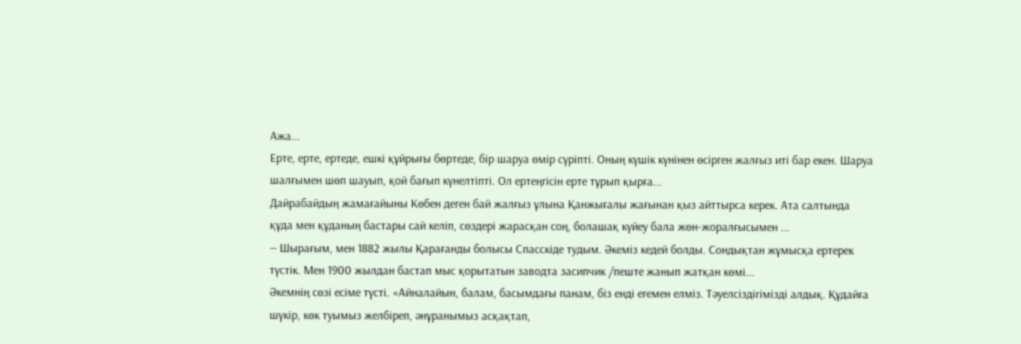Ажа...
Ерте, ерте, ертеде, ешкі құйрығы бөртеде, бір шаруа өмір сүріпті. Оның күшік күнінен өсірген жалғыз иті бар екен. Шаруа шалғымен шөп шауып, қой бағып күнелтіпті. Ол ертеңгісін ерте тұрып қырға...
Дайрабайдың жамағайыны Көбен деген бай жалғыз ұлына Қанжығалы жағынан қыз айттырса керек. Ата салтында құда мен құданың бастары сай келіп, сөздері жарасқан соң, болашақ күйеу бала жөн-жоралғысымен ...
— Шырағым, мен 1882 жылы Қарағанды болысы Спасскіде тудым. Әкеміз кедей болды. Сондықтан жұмысқа ертерек түстік. Мен 1900 жылдан бастап мыс қорытатын заводта засипчик /пеште жанып жатқан көмі...
Әкемнің сөзі есіме түсті. «Айналайын, балам, басымдағы панам, біз енді егемен елміз. Тәуелсіздігімізді алдық. Құдайға шүкір, көк туымыз желбіреп, әнұранымыз асқақтап,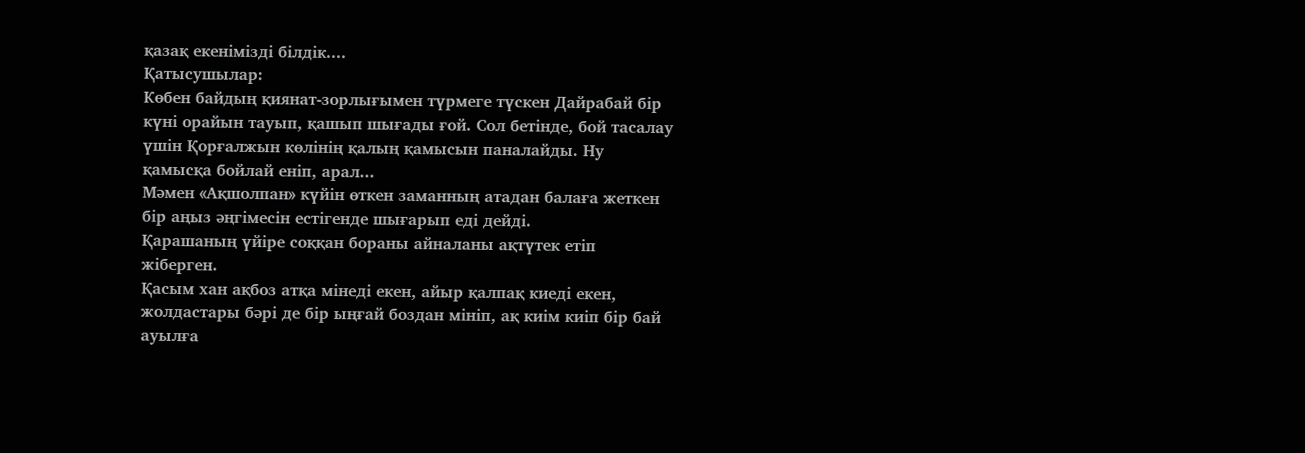қазақ екенімізді білдік....
Қатысушылар:
Көбен байдың қиянат-зорлығымен түрмеге түскен Дайрабай бір күні орайын тауып, қашып шығады ғой. Сол бетінде, бой тасалау үшін Қорғалжын көлінің қалың қамысын паналайды. Ну қамысқа бойлай еніп, арал...
Мәмен «Ақшолпан» күйін өткен заманның атадан балаға жеткен бір аңыз әңгімесін естігенде шығарып еді дейді.
Қарашаның үйіре соққан бораны айналаны ақтүтек етіп жіберген.
Қасым хан ақбоз атқа мінеді екен, айыр қалпақ киеді екен, жолдастары бәрі де бір ыңғай боздан мініп, ақ киім киіп бір бай ауылға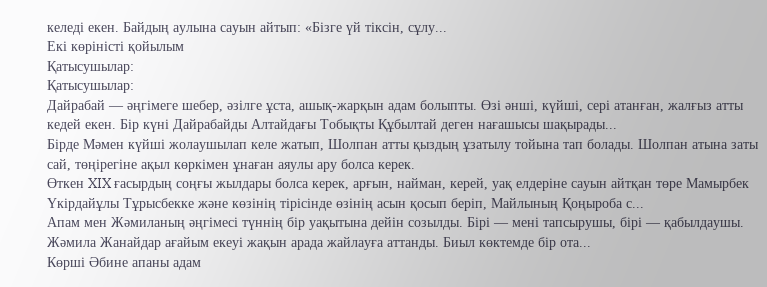келеді екен. Байдың аулына сауын айтып: «Бізге үй тіксін, сұлу...
Екі көріністі қойылым
Қатысушылар:
Қатысушылар:
Дайрабай — әңгімеге шебер, әзілге ұста, ашық-жарқын адам болыпты. Өзі әнші, күйші, сері атанған, жалғыз атты кедей екен. Бір күні Дайрабайды Алтайдағы Тобықты Құбылтай деген нағашысы шақырады...
Бірде Мәмен күйші жолаушылап келе жатып, Шолпан атты қыздың ұзатылу тойына тап болады. Шолпан атына заты сай, төңірегіне ақыл көркімен ұнаған аяулы ару болса керек.
Өткен XIX ғасырдың соңғы жылдары болса керек, арғын, найман, керей, уақ елдеріне сауын айтқан төре Мамырбек Үкірдайұлы Тұрысбекке және көзінің тірісінде өзінің асын қосып беріп, Майлының Қоңыроба с...
Апам мен Жәмиланың әңгімесі түннің бір уақытына дейін созылды. Бірі — мені тапсырушы, бірі — қабылдаушы. Жәмила Жанайдар ағайым екеуі жақын арада жайлауға аттанды. Биыл көктемде бір ота...
Көрші Әбине апаны адам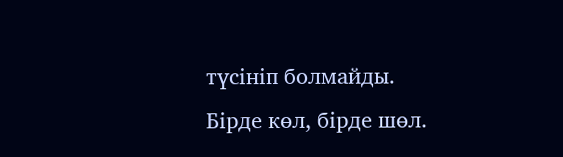түсініп болмайды. Бірде көл, бірде шөл.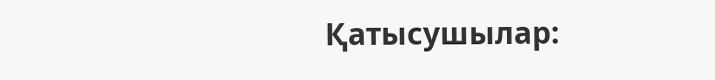Қатысушылар: